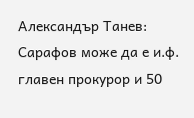Александър Танев: Сарафов може да е и.ф. главен прокурор и 50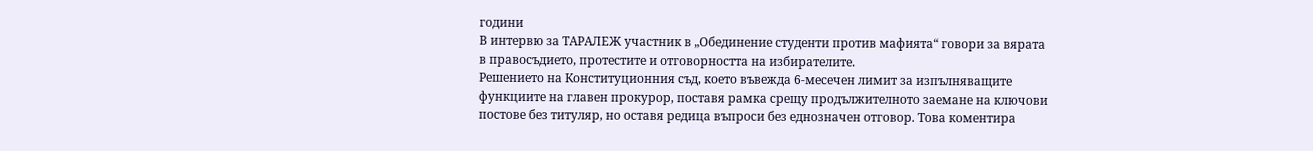години
В интервю за ТАРАЛЕЖ участник в „Обединение студенти против мафията“ говори за вярата в правосъдието, протестите и отговорността на избирателите.
Решението на Конституционния съд, което въвежда 6-месечен лимит за изпълняващите функциите на главен прокурор, поставя рамка срещу продължителното заемане на ключови постове без титуляр, но оставя редица въпроси без еднозначен отговор. Това коментира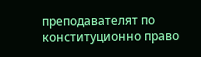преподавателят по конституционно право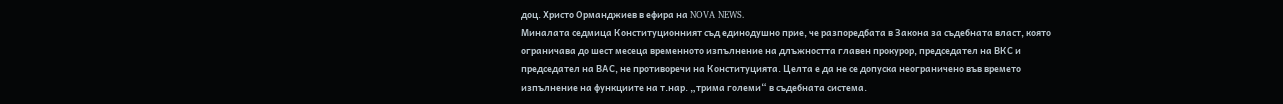доц. Христо Орманджиев в ефира на NOVA NEWS.
Миналата седмица Конституционният съд единодушно прие, че разпоредбата в Закона за съдебната власт, която ограничава до шест месеца временното изпълнение на длъжността главен прокурор, председател на ВКС и председател на ВАС, не противоречи на Конституцията. Целта е да не се допуска неограничено във времето изпълнение на функциите на т.нар. „трима големи“ в съдебната система.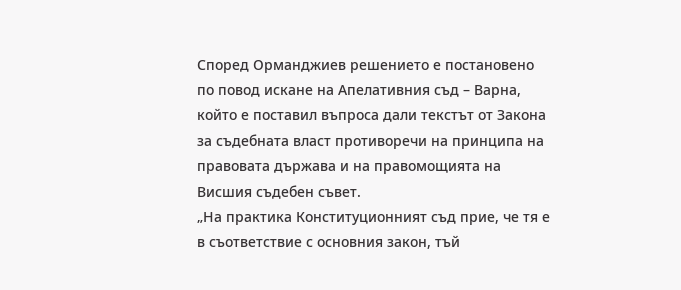Според Орманджиев решението е постановено по повод искане на Апелативния съд – Варна, който е поставил въпроса дали текстът от Закона за съдебната власт противоречи на принципа на правовата държава и на правомощията на Висшия съдебен съвет.
„На практика Конституционният съд прие, че тя е в съответствие с основния закон, тъй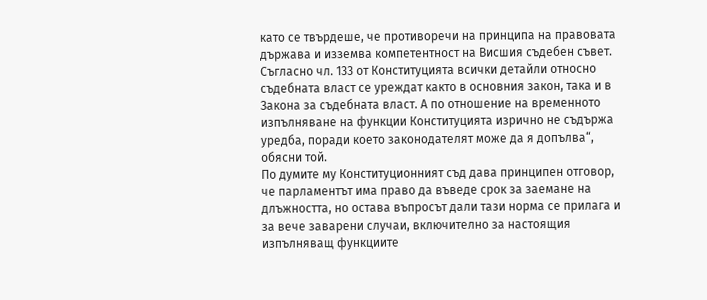като се твърдеше, че противоречи на принципа на правовата държава и изземва компетентност на Висшия съдебен съвет. Съгласно чл. 133 от Конституцията всички детайли относно съдебната власт се уреждат както в основния закон, така и в Закона за съдебната власт. А по отношение на временното изпълняване на функции Конституцията изрично не съдържа уредба, поради което законодателят може да я допълва“, обясни той.
По думите му Конституционният съд дава принципен отговор, че парламентът има право да въведе срок за заемане на длъжността, но остава въпросът дали тази норма се прилага и за вече заварени случаи, включително за настоящия изпълняващ функциите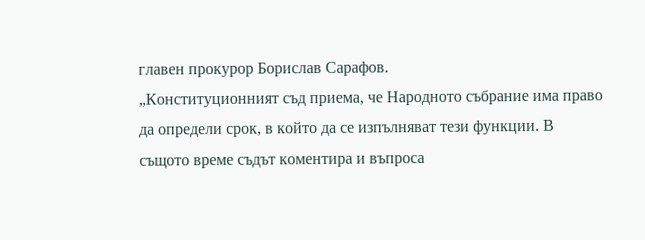главен прокурор Борислав Сарафов.
„Конституционният съд приема, че Народното събрание има право да определи срок, в който да се изпълняват тези функции. В същото време съдът коментира и въпроса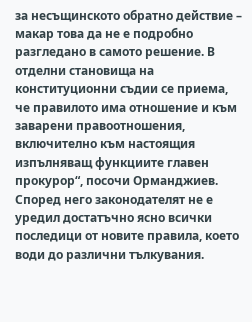за несъщинското обратно действие – макар това да не е подробно разгледано в самото решение. В отделни становища на конституционни съдии се приема, че правилото има отношение и към заварени правоотношения, включително към настоящия изпълняващ функциите главен прокурор“, посочи Орманджиев.
Според него законодателят не е уредил достатъчно ясно всички последици от новите правила, което води до различни тълкувания.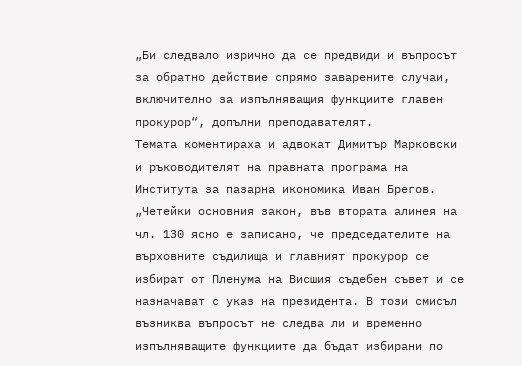„Би следвало изрично да се предвиди и въпросът за обратно действие спрямо заварените случаи, включително за изпълняващия функциите главен прокурор“, допълни преподавателят.
Темата коментираха и адвокат Димитър Марковски и ръководителят на правната програма на Института за пазарна икономика Иван Брегов.
„Четейки основния закон, във втората алинея на чл. 130 ясно е записано, че председателите на върховните съдилища и главният прокурор се избират от Пленума на Висшия съдебен съвет и се назначават с указ на президента. В този смисъл възниква въпросът не следва ли и временно изпълняващите функциите да бъдат избирани по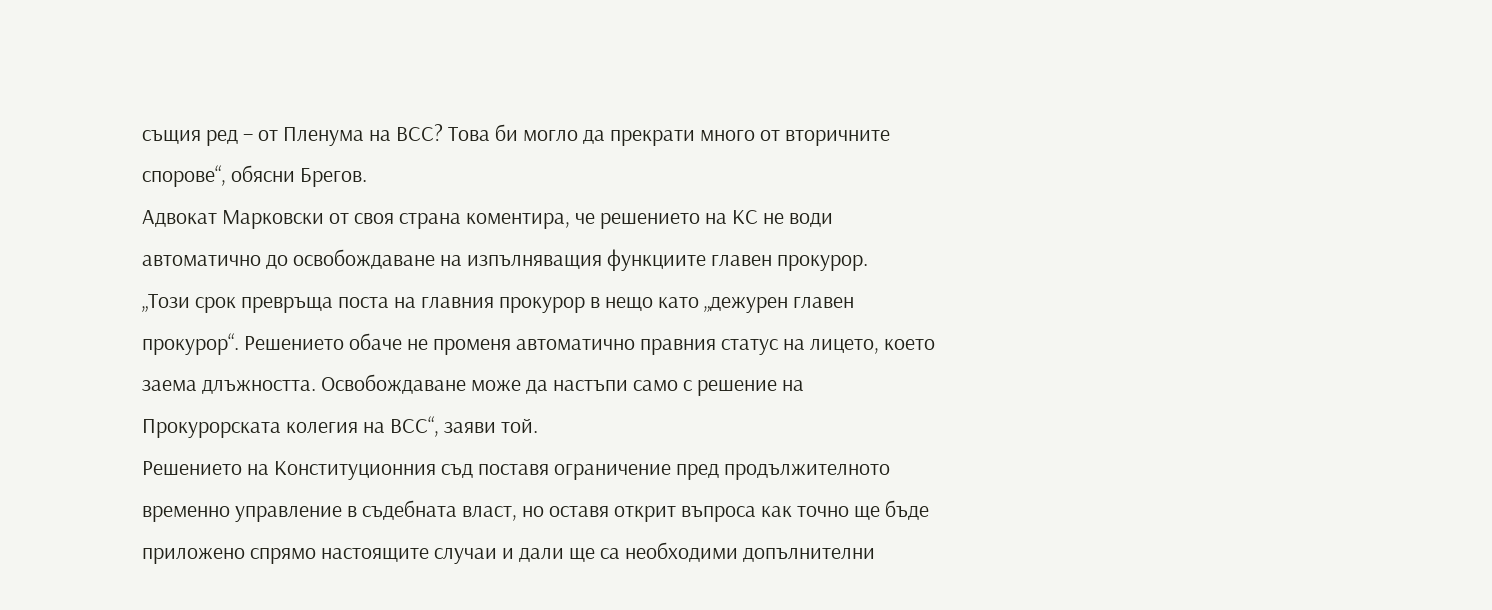същия ред – от Пленума на ВСС? Това би могло да прекрати много от вторичните спорове“, обясни Брегов.
Адвокат Марковски от своя страна коментира, че решението на КС не води автоматично до освобождаване на изпълняващия функциите главен прокурор.
„Този срок превръща поста на главния прокурор в нещо като „дежурен главен прокурор“. Решението обаче не променя автоматично правния статус на лицето, което заема длъжността. Освобождаване може да настъпи само с решение на Прокурорската колегия на ВСС“, заяви той.
Решението на Конституционния съд поставя ограничение пред продължителното временно управление в съдебната власт, но оставя открит въпроса как точно ще бъде приложено спрямо настоящите случаи и дали ще са необходими допълнителни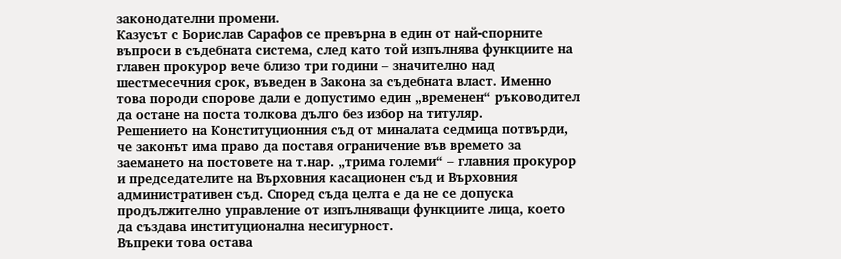законодателни промени.
Казусът с Борислав Сарафов се превърна в един от най-спорните въпроси в съдебната система, след като той изпълнява функциите на главен прокурор вече близо три години – значително над шестмесечния срок, въведен в Закона за съдебната власт. Именно това породи спорове дали е допустимо един „временен“ ръководител да остане на поста толкова дълго без избор на титуляр.
Решението на Конституционния съд от миналата седмица потвърди, че законът има право да поставя ограничение във времето за заемането на постовете на т.нар. „трима големи“ – главния прокурор и председателите на Върховния касационен съд и Върховния административен съд. Според съда целта е да не се допуска продължително управление от изпълняващи функциите лица, което да създава институционална несигурност.
Въпреки това остава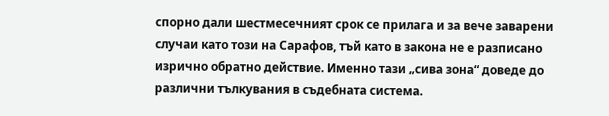спорно дали шестмесечният срок се прилага и за вече заварени случаи като този на Сарафов, тъй като в закона не е разписано изрично обратно действие. Именно тази „сива зона“ доведе до различни тълкувания в съдебната система.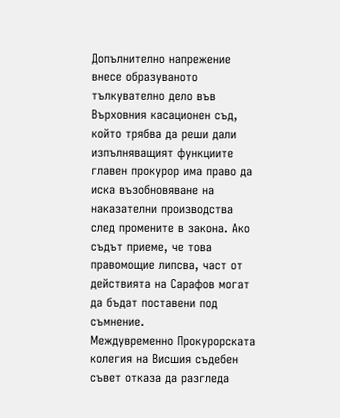Допълнително напрежение внесе образуваното тълкувателно дело във Върховния касационен съд, който трябва да реши дали изпълняващият функциите главен прокурор има право да иска възобновяване на наказателни производства след промените в закона. Ако съдът приеме, че това правомощие липсва, част от действията на Сарафов могат да бъдат поставени под съмнение.
Междувременно Прокурорската колегия на Висшия съдебен съвет отказа да разгледа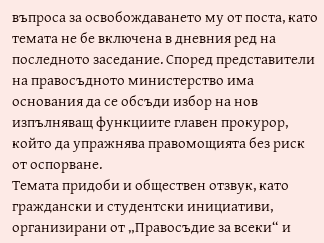въпроса за освобождаването му от поста, като темата не бе включена в дневния ред на последното заседание. Според представители на правосъдното министерство има основания да се обсъди избор на нов изпълняващ функциите главен прокурор, който да упражнява правомощията без риск от оспорване.
Темата придоби и обществен отзвук, като граждански и студентски инициативи, организирани от „Правосъдие за всеки“ и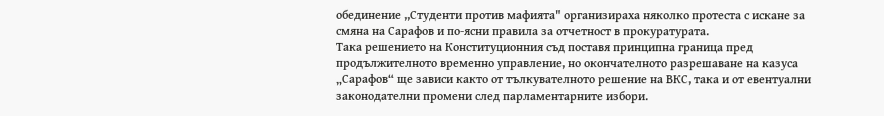обединение ,,Студенти против мафията" организираха няколко протеста с искане за смяна на Сарафов и по-ясни правила за отчетност в прокуратурата.
Така решението на Конституционния съд поставя принципна граница пред продължителното временно управление, но окончателното разрешаване на казуса „Сарафов“ ще зависи както от тълкувателното решение на ВКС, така и от евентуални законодателни промени след парламентарните избори.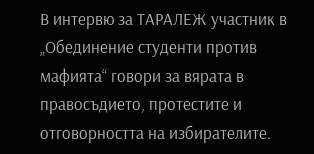В интервю за ТАРАЛЕЖ участник в „Обединение студенти против мафията“ говори за вярата в правосъдието, протестите и отговорността на избирателите.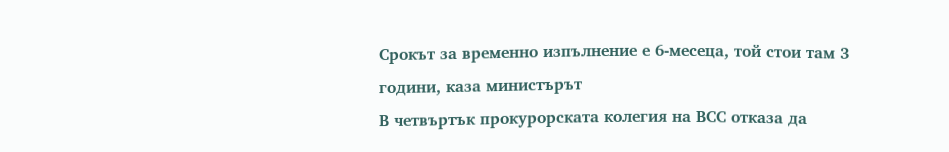Срокът за временно изпълнение е 6-месеца, той стои там 3 години, каза министърът
В четвъртък прокурорската колегия на ВСС отказа да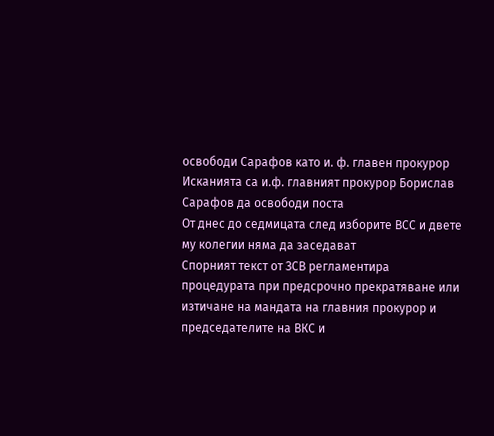освободи Сарафов като и. ф. главен прокурор
Исканията са и.ф. главният прокурор Борислав Сарафов да освободи поста
От днес до седмицата след изборите ВСС и двете му колегии няма да заседават
Спорният текст от ЗСВ регламентира процедурата при предсрочно прекратяване или изтичане на мандата на главния прокурор и председателите на ВКС и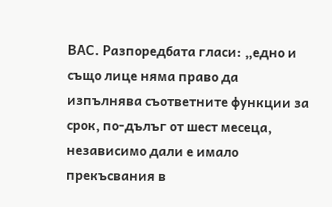ВАС. Разпоредбата гласи: „едно и също лице няма право да изпълнява съответните функции за срок, по-дълъг от шест месеца, независимо дали е имало прекъсвания в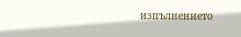изпълнението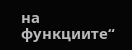на функциите“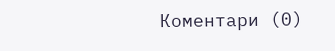Коментари (0)